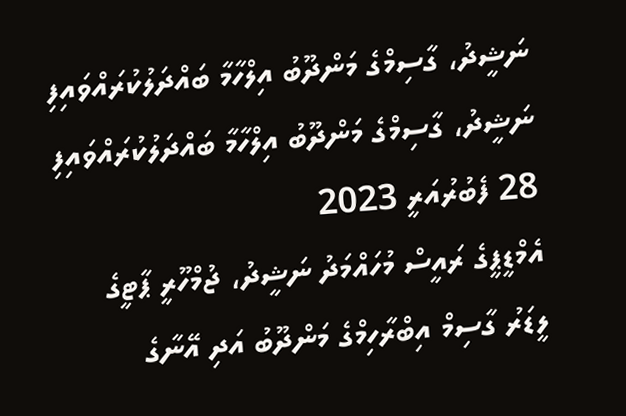ނަޝީދު، ގާސިމްގެ މަންދޫބު އިލްހާމާ ބައްދަލުކުރައްވައިފި
ނަޝީދު، ގާސިމްގެ މަންދޫބު އިލްހާމާ ބައްދަލުކުރައްވައިފި
28 ފެބުރުއަރީ 2023
އެމްޑީޕީގެ ރައީސް މުހައްމަދު ނަޝީދު، ޖުމްހޫރީ ޕާޓީގެ ލީޑަރު ގާސިމް އިބްރާހިމްގެ މަންދޫބު އަދި އޭނާގެ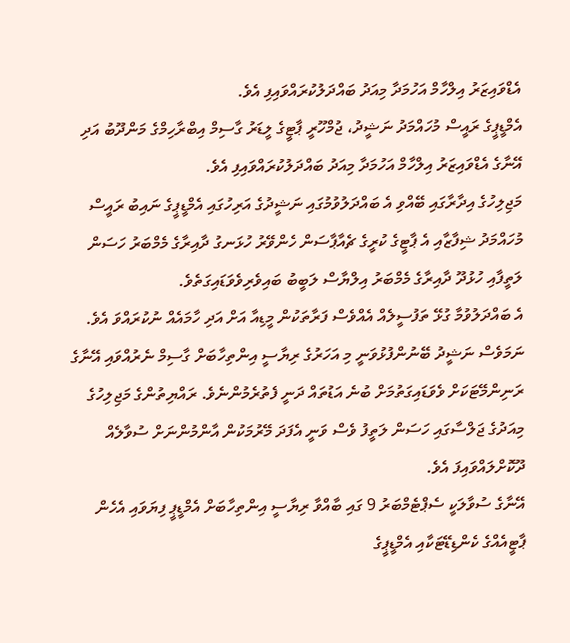އެޑްވައިޒަރު އިލްހާމް އަހުމަދާ މިއަދު ބައްދަލުކުރައްވައިފި އެވެ.
އެމްޑީޕީގެ ރައީސް މުހައްމަދު ނަޝީދު، ޖުމްހޫރީ ޕާޓީގެ ލީޑަރު ގާސިމް އިބްރާހިމްގެ މަންދޫބު އަދި އޭނާގެ އެޑްވައިޒަރު އިލްހާމް އަހުމަދާ މިއަދު ބައްދަލުކުރައްވައިފި އެވެ.
މަޖިލިހުގެ އިދާރާގައި ބޭއްވި އެ ބައްދަލުވުމުގައި ނަޝީދުގެ އަރިހުގައި އެމްޑީޕީގެ ނައިބު ރައީސް މުހައްމަދު ޝިފާޒާއި އެ ޕާޓީގެ ކުރީގެ ޗެއާޕާސަން ހެންވޭރު ހުޅަނގު ދާއިރާގެ މެމްބަރު ހަސަން ލަތީފާއި ހުޅުދޫ ދާއިރާގެ މެމްބަރު އިލްޔާސް ލަބީބު ބައިވެރިވެވަޑައިގަތެވެ.
އެ ބައްދަލުވުމާ ގުޅޭ ތަފުސީލެއް އެއްވެސް ފަރާތަކުން މީޑިއާ އަށް އަދި ހާމައެއް ނުކުރައްވަ އެވެ.
ނަމަވެސް ނަޝީދު ބޭނުންފުޅުވަނީ މި އަހަރުގެ ރިޔާސީ އިންތިހާބަށް ގާސިމް ނެރުއްވައި އޭނާގެ ރަނިންމޭޓަކަށް ވެވަޑައިގަތުމަށް ބުނެ އަޑުތައް ދަނީ ފެތުރެމުންނެވެ. ރައްޔިތުންގެ މަޖިލިހުގެ މިއަދުގެ ޖަލްސާގައި ހަސަން ލަތީފު ވެސް ވަނީ އެފަދަ މޭރުމަކުން އާންމުންނަށް ސުވާލެއް ދޫކޮށްލައްވައިފަ އެވެ.
އޭނާގެ ސުވާލަކީ ސެޕްޓެމްބަރު 9 ގައި ބާއްވާ ރިޔާސީ އިންތިހާބަށް އެމްޑީޕީ ފިޔަވައި އެހެން ޕާޓީއެއްގެ ކެންޑިޑޭޓަކާއި އެމްޑީޕީގެ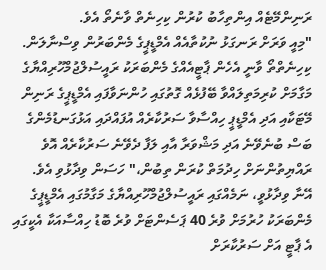ރަނިންމޭޓެއް އިންތިހާބު ކުރުން ކިހިނެތް ވާނެތޯ އެވެ.
"މިއީ ވަރަށް ރަނގަޅު ނުކުތާއެއް އެމްޑީޕީގެ މެންބަރުން ވިސްނާލަން. ކިހިނެތްތޯ ވާނީ އެހެން ޕާޓީއެއްގެ މެންބަރަކު ރައީސުލްޖުމްހޫރިއްޔާގެ މަގާމަށް ކުރިމަތިލައްވާ ބޭފުޅެއް ގޮތުގައި ހުންނަވާފައި އެމްޑީޕީގެ ރަނިން މޭޓަކާއި އަދި އެމްޑީޕީ ހިއްސާވާ ސަރުކާރެއް އުފައްދައި އަޅުގަނޑުމެންގެ ބަސް ބުނެވޭނެ އަދި މަޝްވަރާ އާއި ލަފާ ދެވޭނެ ސަރުކާރެއް އޮވެ ރައްޔިތުންނަށް ހިދުމަތް ކުރަން ތިބުން،" ހަސަން ވިދާޅުވި އެވެ.
އޭނާ ވިދާޅުވީ، ނަމެއްގައި ރައީސުލްޖުމްހޫރިއްޔާގެ މަގާމުގައި އެމްޑީޕީގެ މެންބަރަކު ހުރުމަށް ވުރެ 40 ޕަސެންޓަށް ވުރެ ބޮޑު ހިއްސާއަކާ އެކީގައި އެ ޕާޓީ އަށް ސަރުކާރަށް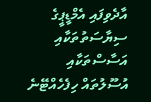އާދެވިފައި އެމްޑީޕީގެ ސިޔާސަތުތަކާއި އަސާސްތަކާއި އުސޫލުތައް ހިފެހެއްޓޭނެ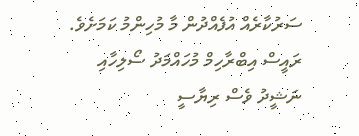ސަރުކާރެއް އުފެއްދުން މާ މުހިންމު ކަމަށެވެ.
ރައީސް އިބްރާހިމް މުހައްމަދު ސޯލިހާއި ނަޝީދު ވެސް ރިޔާސީ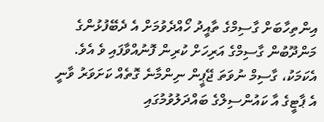އިންތިހާބަށް ގާސިމްގެ ތާއީދު ހޯއްދެވުމަށް އެ ދެބޭފުޅުންގެ މަންދޫބުން ގާސިމްގެ އަރިހަށް ކުރިން ފޮނުއްވާފައި ވެ އެވެ. އެކަމަކު، ގާސިމް ނުވަތަ ޖޭޕީން ނިންމާނެ ގޮތެއް ކަށަވަރު ވާނީ އެ ޕާޓީގެ އާ ކައުންސިލްގެ ބައްދަލުވުމުގައި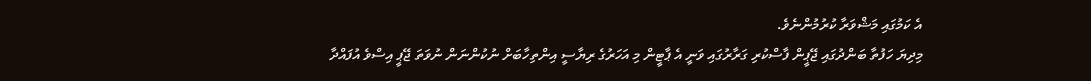އެ ކަމުގައި މަޝްވަރާ ކުރުމުންނެވެ.
މިދިޔަ ހަފުތާ ބަންދުގައި ޖޭޕީން ފާސްކުރި ގަރާރުގައި ވަނީ އެ ޕާޓީން މި އަހަރުގެ ރިޔާސީ އިންތިހާބަށް ނުކުންނަން ނުވަތަ ޖޭޕީ އިސްވެ އުފައްދާ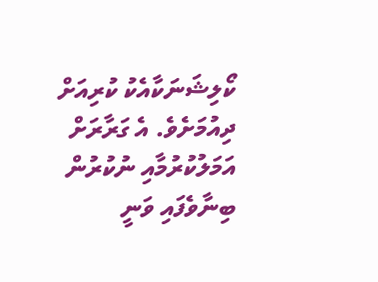ކޯލިޝަނަކާއެކު ކުރިއަށް ދިއުމަށެވެ. އެ ގަރާރަށް އަމަލުކުރުމާއި ނުކުރުން ބިނާވެފައި ވަނީ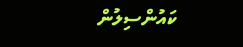ކައުންސިލުން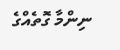ނިންމާ ގޮތެއްގެ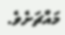މައްޗަށެވެ.